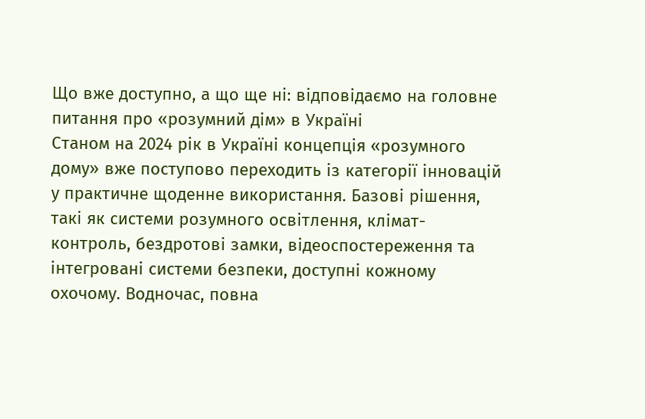Що вже доступно, а що ще ні: відповідаємо на головне питання про «розумний дім» в Україні
Станом на 2024 рік в Україні концепція «розумного дому» вже поступово переходить із категорії інновацій у практичне щоденне використання. Базові рішення, такі як системи розумного освітлення, клімат-контроль, бездротові замки, відеоспостереження та інтегровані системи безпеки, доступні кожному охочому. Водночас, повна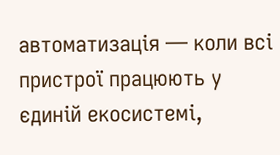автоматизація — коли всі пристрої працюють у єдиній екосистемі,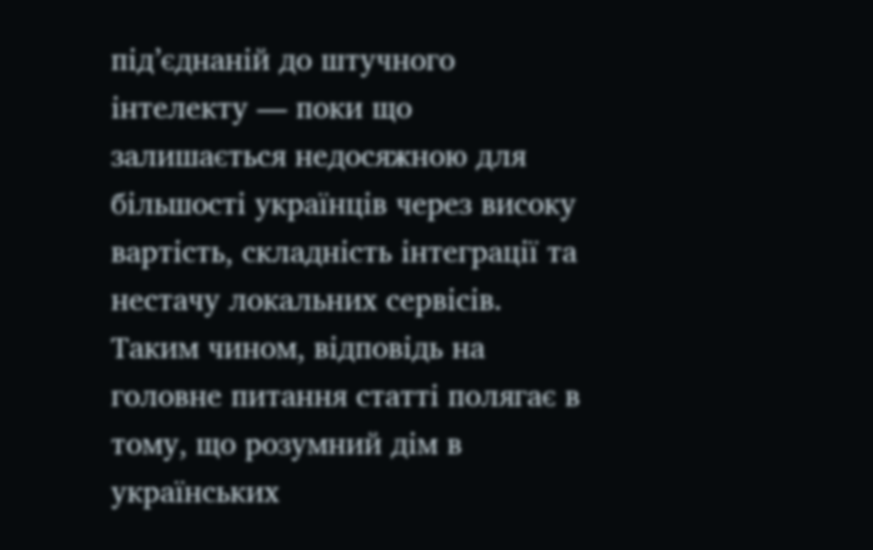під’єднаній до штучного інтелекту — поки що залишається недосяжною для більшості українців через високу вартість, складність інтеграції та нестачу локальних сервісів. Таким чином, відповідь на головне питання статті полягає в тому, що розумний дім в українських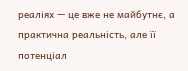реаліях — це вже не майбутнє, а практична реальність, але її потенціал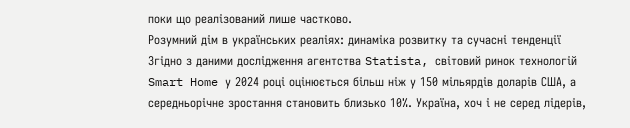поки що реалізований лише частково.
Розумний дім в українських реаліях: динаміка розвитку та сучасні тенденції
Згідно з даними дослідження агентства Statista, світовий ринок технологій Smart Home у 2024 році оцінюється більш ніж у 150 мільярдів доларів США, а середньорічне зростання становить близько 10%. Україна, хоч і не серед лідерів,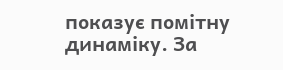показує помітну динаміку. За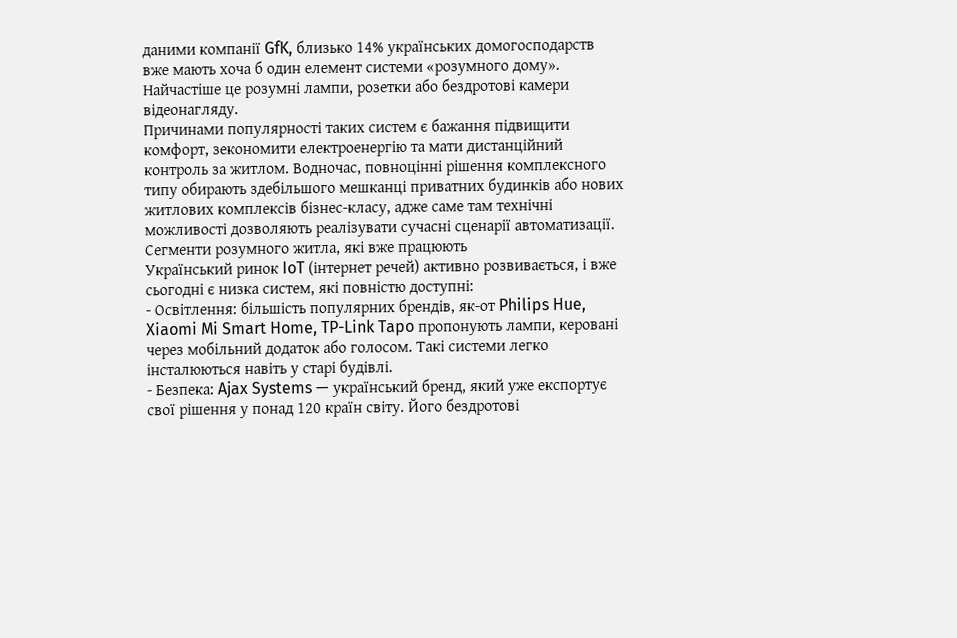даними компанії GfK, близько 14% українських домогосподарств вже мають хоча б один елемент системи «розумного дому». Найчастіше це розумні лампи, розетки або бездротові камери відеонагляду.
Причинами популярності таких систем є бажання підвищити комфорт, зекономити електроенергію та мати дистанційний контроль за житлом. Водночас, повноцінні рішення комплексного типу обирають здебільшого мешканці приватних будинків або нових житлових комплексів бізнес-класу, адже саме там технічні можливості дозволяють реалізувати сучасні сценарії автоматизації.
Сегменти розумного житла, які вже працюють
Український ринок IoT (інтернет речей) активно розвивається, і вже сьогодні є низка систем, які повністю доступні:
- Освітлення: більшість популярних брендів, як-от Philips Hue, Xiaomi Mi Smart Home, TP-Link Tapo пропонують лампи, керовані через мобільний додаток або голосом. Такі системи легко інсталюються навіть у старі будівлі.
- Безпека: Ajax Systems — український бренд, який уже експортує свої рішення у понад 120 країн світу. Його бездротові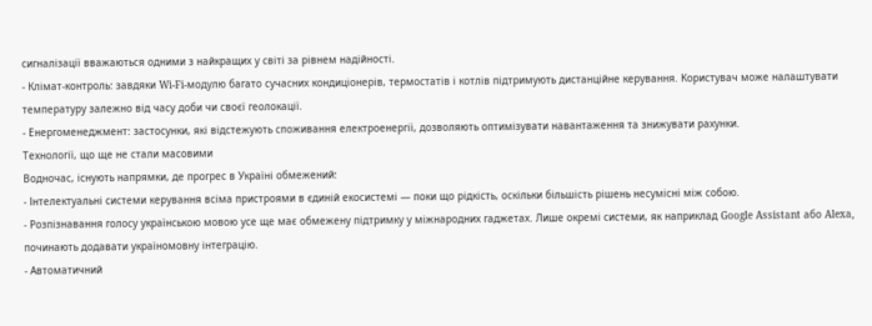сигналізації вважаються одними з найкращих у світі за рівнем надійності.
- Клімат-контроль: завдяки Wi-Fi-модулю багато сучасних кондиціонерів, термостатів і котлів підтримують дистанційне керування. Користувач може налаштувати температуру залежно від часу доби чи своєї геолокації.
- Енергоменеджмент: застосунки, які відстежують споживання електроенергії, дозволяють оптимізувати навантаження та знижувати рахунки.
Технології, що ще не стали масовими
Водночас, існують напрямки, де прогрес в Україні обмежений:
- Інтелектуальні системи керування всіма пристроями в єдиній екосистемі — поки що рідкість, оскільки більшість рішень несумісні між собою.
- Розпізнавання голосу українською мовою усе ще має обмежену підтримку у міжнародних гаджетах. Лише окремі системи, як наприклад Google Assistant або Alexa, починають додавати україномовну інтеграцію.
- Автоматичний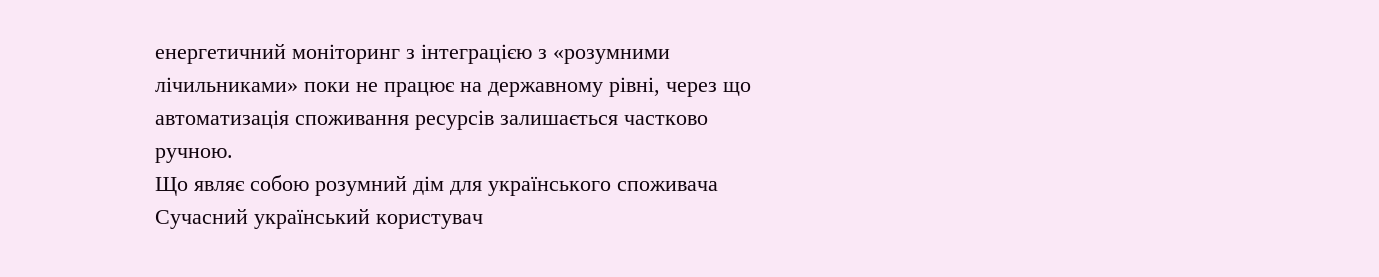енергетичний моніторинг з інтеграцією з «розумними лічильниками» поки не працює на державному рівні, через що автоматизація споживання ресурсів залишається частково ручною.
Що являє собою розумний дім для українського споживача
Сучасний український користувач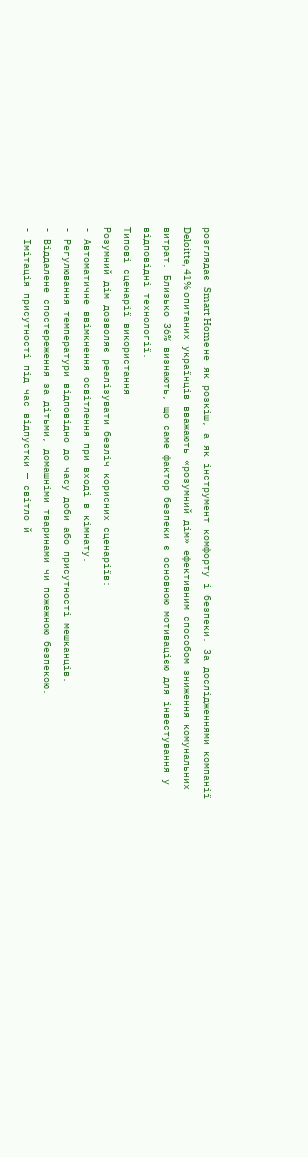розглядає Smart Home не як розкіш, а як інструмент комфорту і безпеки. За дослідженнями компанії Deloitte, 41% опитаних українців вважають «розумний дім» ефективним способом зниження комунальних витрат. Близько 36% визнають, що саме фактор безпеки є основною мотивацією для інвестування у відповідні технології.
Типові сценарії використання
Розумний дім дозволяє реалізувати безліч корисних сценаріїв:
- Автоматичне ввімкнення освітлення при вході в кімнату.
- Регулювання температури відповідно до часу доби або присутності мешканців.
- Віддалене спостереження за дітьми, домашніми тваринами чи пожежною безпекою.
- Імітація присутності під час відпустки — світло й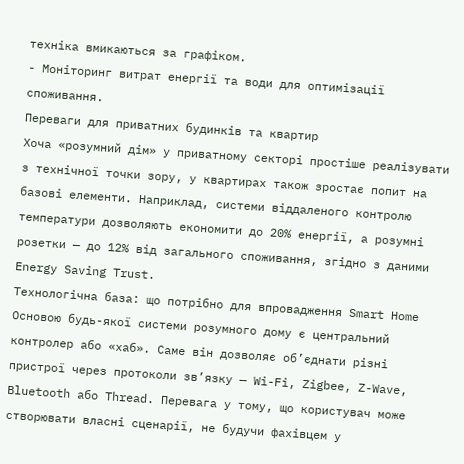техніка вмикаються за графіком.
- Моніторинг витрат енергії та води для оптимізації споживання.
Переваги для приватних будинків та квартир
Хоча «розумний дім» у приватному секторі простіше реалізувати з технічної точки зору, у квартирах також зростає попит на базові елементи. Наприклад, системи віддаленого контролю температури дозволяють економити до 20% енергії, а розумні розетки — до 12% від загального споживання, згідно з даними Energy Saving Trust.
Технологічна база: що потрібно для впровадження Smart Home
Основою будь-якої системи розумного дому є центральний контролер або «хаб». Саме він дозволяє об’єднати різні пристрої через протоколи зв’язку — Wi-Fi, Zigbee, Z-Wave, Bluetooth або Thread. Перевага у тому, що користувач може створювати власні сценарії, не будучи фахівцем у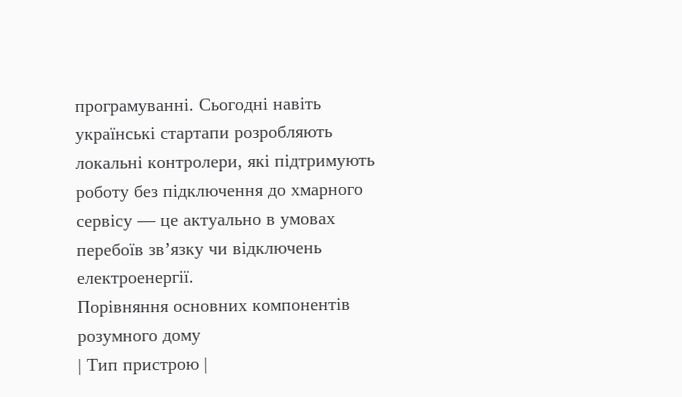програмуванні. Сьогодні навіть українські стартапи розробляють локальні контролери, які підтримують роботу без підключення до хмарного сервісу — це актуально в умовах перебоїв зв’язку чи відключень електроенергії.
Порівняння основних компонентів розумного дому
| Тип пристрою |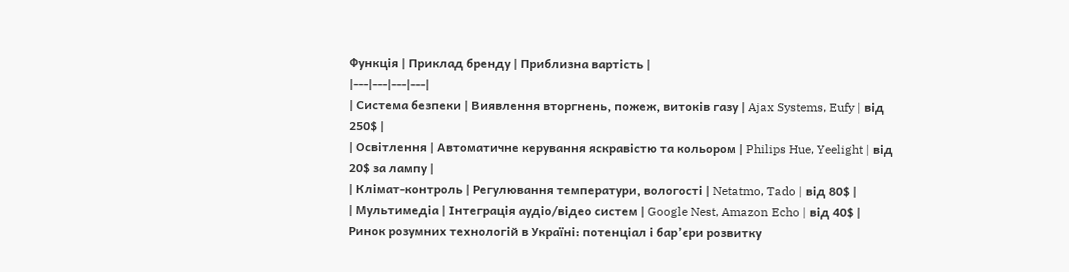Функція | Приклад бренду | Приблизна вартість |
|---|---|---|---|
| Система безпеки | Виявлення вторгнень, пожеж, витоків газу | Ajax Systems, Eufy | від 250$ |
| Освітлення | Автоматичне керування яскравістю та кольором | Philips Hue, Yeelight | від 20$ за лампу |
| Клімат-контроль | Регулювання температури, вологості | Netatmo, Tado | від 80$ |
| Мультимедіа | Інтеграція аудіо/відео систем | Google Nest, Amazon Echo | від 40$ |
Ринок розумних технологій в Україні: потенціал і бар’єри розвитку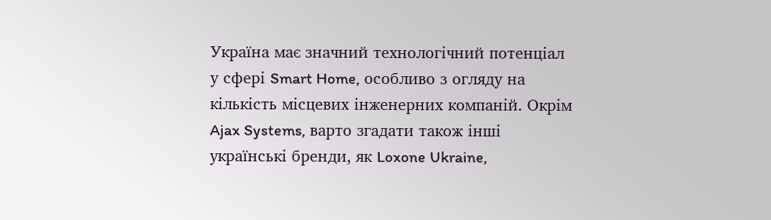Україна має значний технологічний потенціал у сфері Smart Home, особливо з огляду на кількість місцевих інженерних компаній. Окрім Ajax Systems, варто згадати також інші українські бренди, як Loxone Ukraine,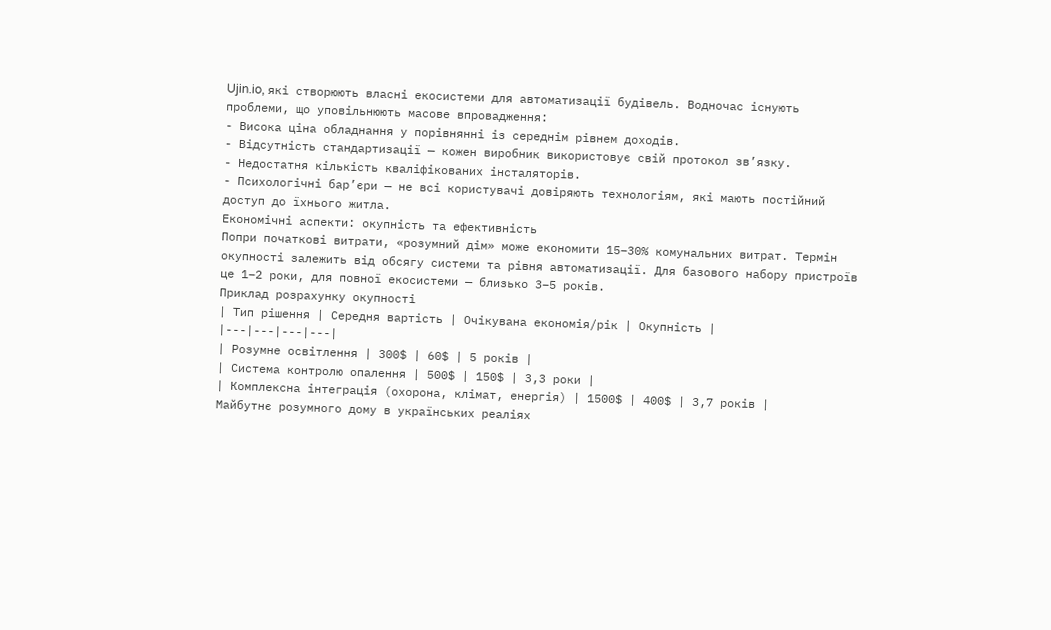Ujin.io, які створюють власні екосистеми для автоматизації будівель. Водночас існують проблеми, що уповільнюють масове впровадження:
- Висока ціна обладнання у порівнянні із середнім рівнем доходів.
- Відсутність стандартизації — кожен виробник використовує свій протокол зв’язку.
- Недостатня кількість кваліфікованих інсталяторів.
- Психологічні бар’єри — не всі користувачі довіряють технологіям, які мають постійний доступ до їхнього житла.
Економічні аспекти: окупність та ефективність
Попри початкові витрати, «розумний дім» може економити 15–30% комунальних витрат. Термін окупності залежить від обсягу системи та рівня автоматизації. Для базового набору пристроїв це 1–2 роки, для повної екосистеми — близько 3–5 років.
Приклад розрахунку окупності
| Тип рішення | Середня вартість | Очікувана економія/рік | Окупність |
|---|---|---|---|
| Розумне освітлення | 300$ | 60$ | 5 років |
| Система контролю опалення | 500$ | 150$ | 3,3 роки |
| Комплексна інтеграція (охорона, клімат, енергія) | 1500$ | 400$ | 3,7 років |
Майбутнє розумного дому в українських реаліях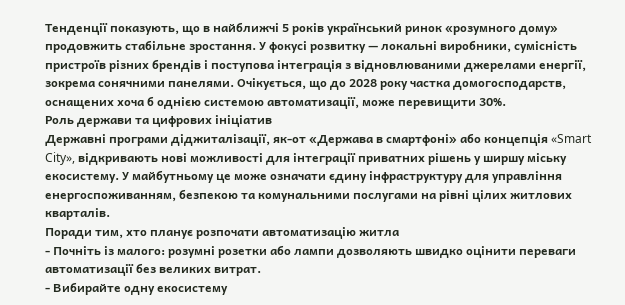Тенденції показують, що в найближчі 5 років український ринок «розумного дому» продовжить стабільне зростання. У фокусі розвитку — локальні виробники, сумісність пристроїв різних брендів і поступова інтеграція з відновлюваними джерелами енергії, зокрема сонячними панелями. Очікується, що до 2028 року частка домогосподарств, оснащених хоча б однією системою автоматизації, може перевищити 30%.
Роль держави та цифрових ініціатив
Державні програми діджиталізації, як-от «Держава в смартфоні» або концепція «Smart City», відкривають нові можливості для інтеграції приватних рішень у ширшу міську екосистему. У майбутньому це може означати єдину інфраструктуру для управління енергоспоживанням, безпекою та комунальними послугами на рівні цілих житлових кварталів.
Поради тим, хто планує розпочати автоматизацію житла
- Почніть із малого: розумні розетки або лампи дозволяють швидко оцінити переваги автоматизації без великих витрат.
- Вибирайте одну екосистему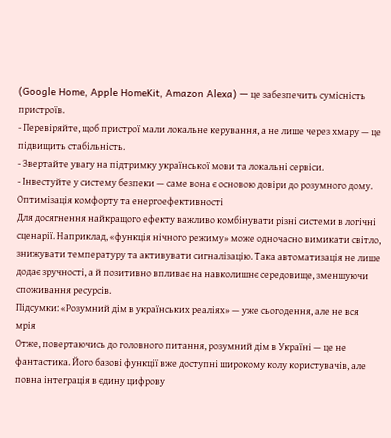(Google Home, Apple HomeKit, Amazon Alexa) — це забезпечить сумісність пристроїв.
- Перевіряйте, щоб пристрої мали локальне керування, а не лише через хмару — це підвищить стабільність.
- Звертайте увагу на підтримку української мови та локальні сервіси.
- Інвестуйте у систему безпеки — саме вона є основою довіри до розумного дому.
Оптимізація комфорту та енергоефективності
Для досягнення найкращого ефекту важливо комбінувати різні системи в логічні сценарії. Наприклад, «функція нічного режиму» може одночасно вимикати світло, знижувати температуру та активувати сигналізацію. Така автоматизація не лише додає зручності, а й позитивно впливає на навколишнє середовище, зменшуючи споживання ресурсів.
Підсумки: «Розумний дім в українських реаліях» — уже сьогодення, але не вся мрія
Отже, повертаючись до головного питання, розумний дім в Україні — це не фантастика. Його базові функції вже доступні широкому колу користувачів, але повна інтеграція в єдину цифрову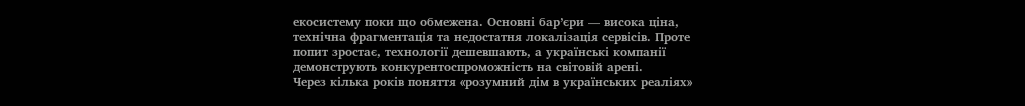екосистему поки що обмежена. Основні бар’єри — висока ціна, технічна фрагментація та недостатня локалізація сервісів. Проте попит зростає, технології дешевшають, а українські компанії демонструють конкурентоспроможність на світовій арені.
Через кілька років поняття «розумний дім в українських реаліях»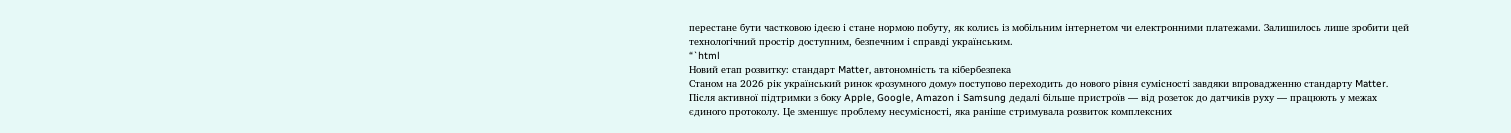перестане бути частковою ідеєю і стане нормою побуту, як колись із мобільним інтернетом чи електронними платежами. Залишилось лише зробити цей технологічний простір доступним, безпечним і справді українським.
“`html
Новий етап розвитку: стандарт Matter, автономність та кібербезпека
Станом на 2026 рік український ринок «розумного дому» поступово переходить до нового рівня сумісності завдяки впровадженню стандарту Matter. Після активної підтримки з боку Apple, Google, Amazon і Samsung дедалі більше пристроїв — від розеток до датчиків руху — працюють у межах єдиного протоколу. Це зменшує проблему несумісності, яка раніше стримувала розвиток комплексних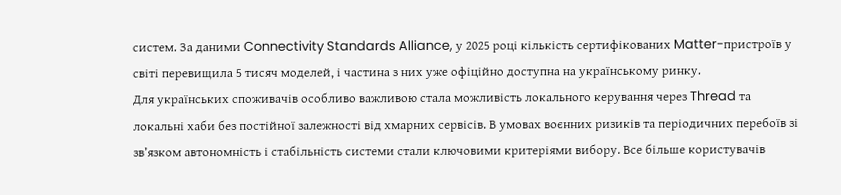систем. За даними Connectivity Standards Alliance, у 2025 році кількість сертифікованих Matter-пристроїв у світі перевищила 5 тисяч моделей, і частина з них уже офіційно доступна на українському ринку.
Для українських споживачів особливо важливою стала можливість локального керування через Thread та локальні хаби без постійної залежності від хмарних сервісів. В умовах воєнних ризиків та періодичних перебоїв зі зв’язком автономність і стабільність системи стали ключовими критеріями вибору. Все більше користувачів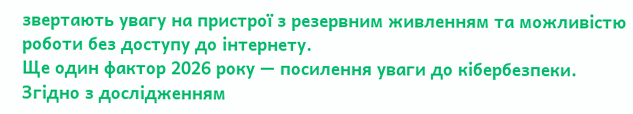звертають увагу на пристрої з резервним живленням та можливістю роботи без доступу до інтернету.
Ще один фактор 2026 року — посилення уваги до кібербезпеки. Згідно з дослідженням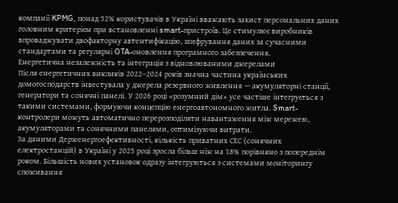компанії KPMG, понад 52% користувачів в Україні вважають захист персональних даних головним критерієм при встановленні smart-пристроїв. Це стимулює виробників впроваджувати двофакторну автентифікацію, шифрування даних за сучасними стандартами та регулярні OTA-оновлення програмного забезпечення.
Енергетична незалежність та інтеграція з відновлюваними джерелами
Після енергетичних викликів 2022–2024 років значна частина українських домогосподарств інвестувала у джерела резервного живлення — акумуляторні станції, генератори та сонячні панелі. У 2026 році «розумний дім» усе частіше інтегрується з такими системами, формуючи концепцію енергоавтономного житла. Smart-контролери можуть автоматично перерозподіляти навантаження між мережею, акумуляторами та сонячними панелями, оптимізуючи витрати.
За даними Держенергоефективності, кількість приватних СЕС (сонячних електростанцій) в Україні у 2025 році зросла більш ніж на 18% порівняно з попереднім роком. Більшість нових установок одразу інтегруються з системами моніторингу споживання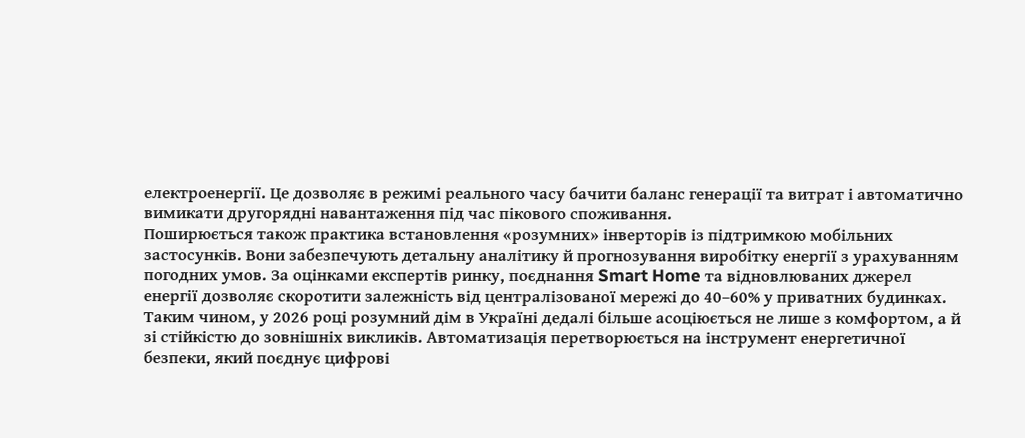електроенергії. Це дозволяє в режимі реального часу бачити баланс генерації та витрат і автоматично вимикати другорядні навантаження під час пікового споживання.
Поширюється також практика встановлення «розумних» інверторів із підтримкою мобільних застосунків. Вони забезпечують детальну аналітику й прогнозування виробітку енергії з урахуванням погодних умов. За оцінками експертів ринку, поєднання Smart Home та відновлюваних джерел енергії дозволяє скоротити залежність від централізованої мережі до 40–60% у приватних будинках.
Таким чином, у 2026 році розумний дім в Україні дедалі більше асоціюється не лише з комфортом, а й зі стійкістю до зовнішніх викликів. Автоматизація перетворюється на інструмент енергетичної безпеки, який поєднує цифрові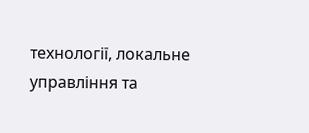технології, локальне управління та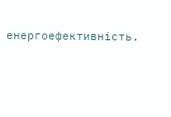енергоефективність.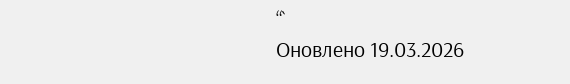“`
Оновлено 19.03.2026